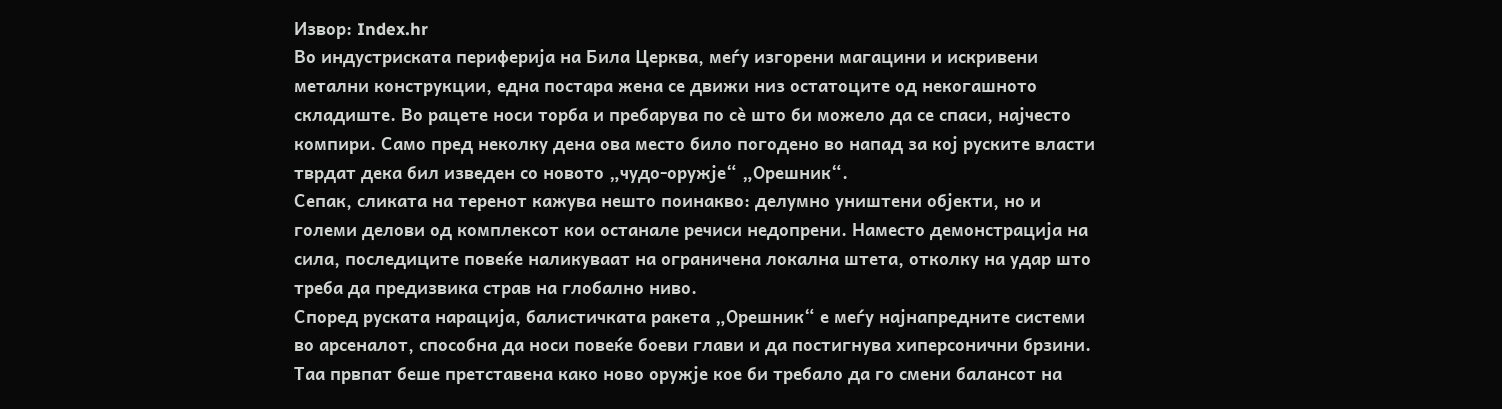Извор: Index.hr
Во индустриската периферија на Била Церква, меѓу изгорени магацини и искривени метални конструкции, една постара жена се движи низ остатоците од некогашното складиште. Во рацете носи торба и пребарува по сè што би можело да се спаси, најчесто компири. Само пред неколку дена ова место било погодено во напад за кој руските власти тврдат дека бил изведен со новото „чудо-оружје“ „Орешник“.
Сепак, сликата на теренот кажува нешто поинакво: делумно уништени објекти, но и големи делови од комплексот кои останале речиси недопрени. Наместо демонстрација на сила, последиците повеќе наликуваат на ограничена локална штета, отколку на удар што треба да предизвика страв на глобално ниво.
Според руската нарација, балистичката ракета „Орешник“ е меѓу најнапредните системи во арсеналот, способна да носи повеќе боеви глави и да постигнува хиперсонични брзини. Таа првпат беше претставена како ново оружје кое би требало да го смени балансот на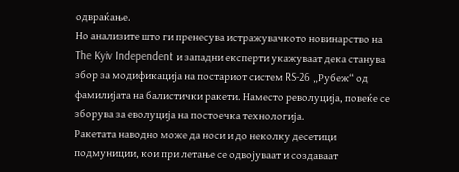одвраќање.
Но анализите што ги пренесува истражувачкото новинарство на The Kyiv Independent и западни експерти укажуваат дека станува збор за модификација на постариот систем RS-26 „Рубеж“ од фамилијата на балистички ракети. Наместо револуција, повеќе се зборува за еволуција на постоечка технологија.
Ракетата наводно може да носи и до неколку десетици подмуниции, кои при летање се одвојуваат и создаваат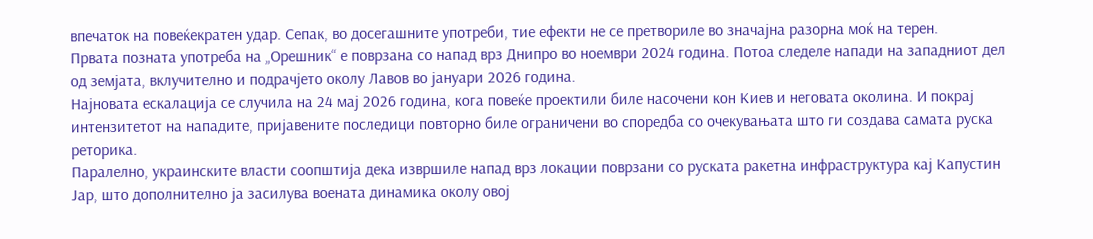впечаток на повеќекратен удар. Сепак, во досегашните употреби, тие ефекти не се претвориле во значајна разорна моќ на терен.
Првата позната употреба на „Орешник“ е поврзана со напад врз Днипро во ноември 2024 година. Потоа следеле напади на западниот дел од земјата, вклучително и подрачјето околу Лавов во јануари 2026 година.
Најновата ескалација се случила на 24 мај 2026 година, кога повеќе проектили биле насочени кон Киев и неговата околина. И покрај интензитетот на нападите, пријавените последици повторно биле ограничени во споредба со очекувањата што ги создава самата руска реторика.
Паралелно, украинските власти соопштија дека извршиле напад врз локации поврзани со руската ракетна инфраструктура кај Капустин Јар, што дополнително ја засилува воената динамика околу овој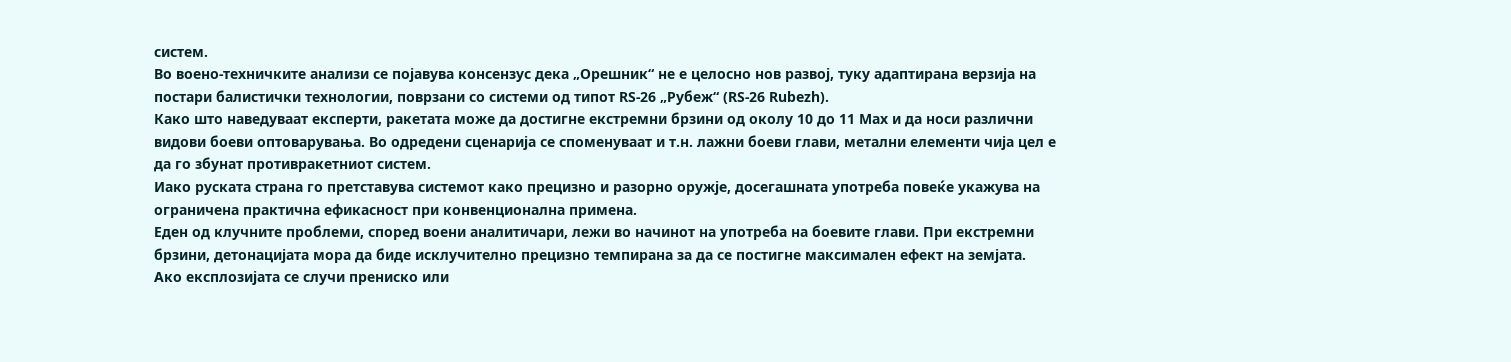систем.
Во воено-техничките анализи се појавува консензус дека „Орешник“ не е целосно нов развој, туку адаптирана верзија на постари балистички технологии, поврзани со системи од типот RS-26 „Рубеж“ (RS-26 Rubezh).
Како што наведуваат експерти, ракетата може да достигне екстремни брзини од околу 10 до 11 Мах и да носи различни видови боеви оптоварувања. Во одредени сценарија се споменуваат и т.н. лажни боеви глави, метални елементи чија цел е да го збунат противракетниот систем.
Иако руската страна го претставува системот како прецизно и разорно оружје, досегашната употреба повеќе укажува на ограничена практична ефикасност при конвенционална примена.
Еден од клучните проблеми, според воени аналитичари, лежи во начинот на употреба на боевите глави. При екстремни брзини, детонацијата мора да биде исклучително прецизно темпирана за да се постигне максимален ефект на земјата.
Ако експлозијата се случи прениско или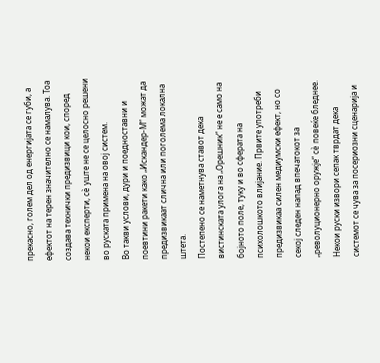прекасно, голем дел од енергијата се губи, а ефектот на терен значително се намалува. Тоа создава технички предизвици кои, според некои експерти, сè уште не се целосно решени во руската примена на овој систем.
Во такви услови, дури и поедноставни и поевтини ракети како „Искандер-М“ можат да предизвикаат слична или поголема локална штета.
Постепено се наметнува ставот дека вистинската улога на „Орешник“ не е само на бојното поле, туку и во сферата на психолошкото влијание. Првите употреби предизвикаа силен медиумски ефект, но со секој следен напад впечатокот за „револуционерно оружје“ сè повеќе бледнее.
Некои руски извори сепак тврдат дека системот се чува за посериозни сценарија и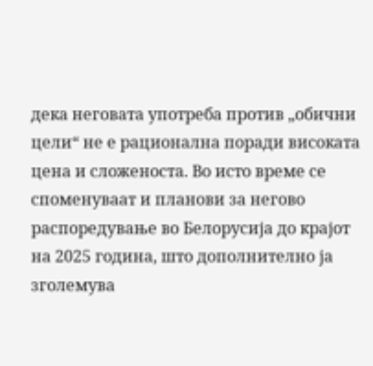дека неговата употреба против „обични цели“ не е рационална поради високата цена и сложеноста. Во исто време се споменуваат и планови за негово распоредување во Белорусија до крајот на 2025 година, што дополнително ја зголемува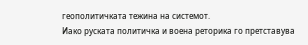геополитичката тежина на системот.
Иако руската политичка и воена реторика го претставува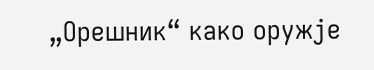„Орешник“ како оружје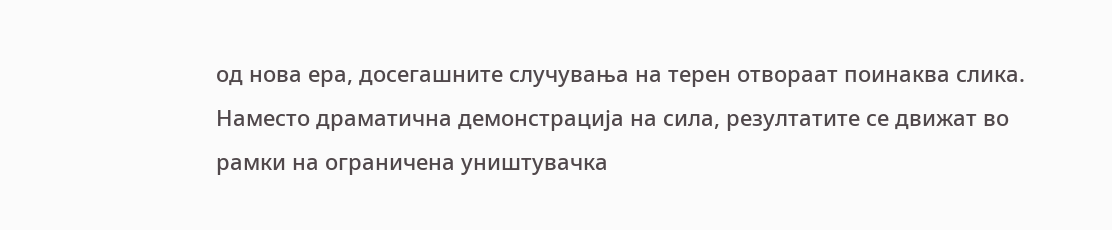од нова ера, досегашните случувања на терен отвораат поинаква слика. Наместо драматична демонстрација на сила, резултатите се движат во рамки на ограничена уништувачка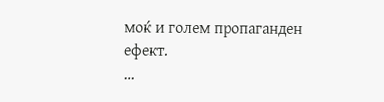моќ и голем пропаганден ефект.
…